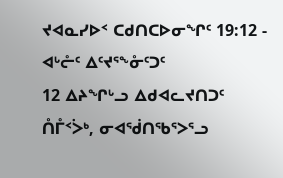ᔪᐊᓇᓯᐅᑉ ᑕᑯᑎᑕᐅᓂᖏᑦ 19:12 - ᐊᒡᓔᑦ ᐃᑦᔪᕐᖕᓁᑦᑐᑦ
12 ᐃᔨᖏᒡᓗ ᐃᑯᐊᓚᔪᑎᑐᑦ ᑍᒤᑉᐴᒃ, ᓂᐊᖂᑎᖃᕐᐳᕐᓗ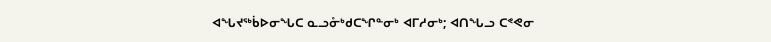ᐊᖓᔪᖅᑳᐅᓂᖓᑕ ᓇᓗᓁᒃᑯᑕᖏᓐᓂᒃ ᐊᒥᓱᓂᒃ; ᐊᑎᖓᓗ ᑕᕝᕙᓂ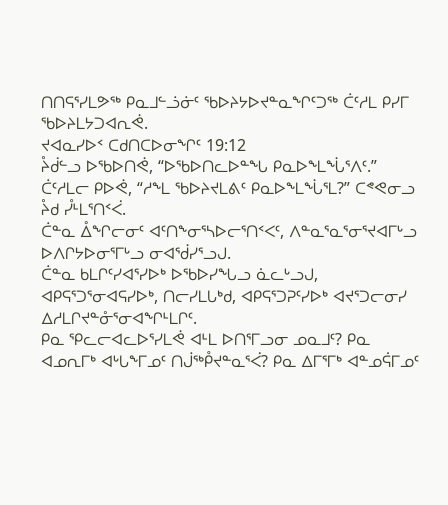ᑎᑎᕋᕐᓯᒪᕗᖅ ᑭᓇᒧᓪᓘᓃᑦ ᖃᐅᔨᔭᐅᔪᓐᓇᖏᑦᑐᖅ ᑖᑦᓱᒪ ᑭᓯᒥ ᖃᐅᔨᒪᔭᑐᐊᕆᕚ.
ᔪᐊᓇᓯᐅᑉ ᑕᑯᑎᑕᐅᓂᖏᑦ 19:12
ᔧᑰᓪᓗ ᐅᖃᐅᑎᕚ, “ᐅᖃᐅᑎᓚᐅᓐᖓ ᑭᓇᐅᖕᒪᖔᕐᐱᑦ.” ᑖᑦᓱᒪᓕ ᑭᐅᕚ, “ᓱᖕᒪ ᖃᐅᔨᔪᒪᕕᑦ ᑭᓇᐅᖕᒪᖔᕐᒪ?” ᑕᕝᕙᓂᓗ ᔧᑯ ᓮᒻᒪᕐᑎᑉᐹ.
ᑖᓐᓇ ᐂᖏᓕᓂᑦ ᐊᑦᑎᖕᓂᕐᓴᐅᓕᕐᑎᑉᐸᑦ, ᐱᓐᓇᕐᓇᕐᓂᕐᔪᐊᒥᒡᓗ ᐅᐱᒋᔭᐅᓂᕐᒥᒡᓗ ᓂᐊᖂᓯᕐᓗᒍ.
ᑖᓐᓇ ᑲᒪᒋᑦᓯᐊᕐᓯᐅᒃ ᐅᖃᐅᓯᖓᓗ ᓈᓚᒡᓗᒍ, ᐊᑭᕋᕐᑐᕐᓂᐊᕋᓯᐅᒃ, ᑎᓕᓯᒪᒐᒃᑯ, ᐊᑭᕋᕐᑐᕈᑦᓯᐅᒃ ᐊᔪᕐᑐᓕᓂᓯ ᐃᓱᒪᒋᔪᓐᓁᕐᓂᐊᖏᒻᒪᒋᑦ.
ᑭᓇ ᕿᓚᓕᐊᓚᐅᕐᓯᒪᕚ ᐊᒻᒪ ᐅᑎᕐᒥᓗᓂ ᓄᓇᒧᑦ? ᑭᓇ ᐊᓄᕆᒥᒃ ᐊᒡᒐᖕᒥᓄᑦ ᑎᒎᖅᑬᔪᓐᓇᕐᐹ? ᑭᓇ ᐃᒥᕐᒥᒃ ᐊᓐᓄᕌᒥᓄᑦ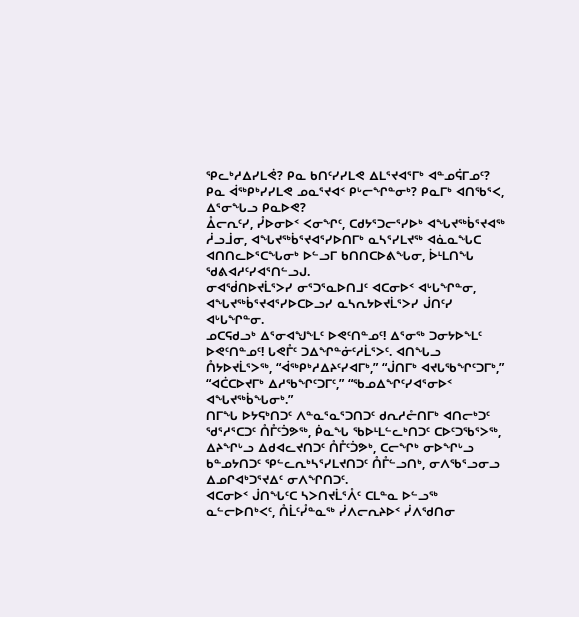ᕿᓚᒃᓱᐃᓯᒪᕚ? ᑭᓇ ᑲᑎᑦᓯᓯᒪᕙ ᐃᒪᕐᔪᐊᕐᒥᒃ ᐊᓐᓄᕌᒥᓄᑦ? ᑭᓇ ᐋᖅᑭᒃᓯᓯᒪᕙ ᓄᓇᕐᔪᐊᑉ ᑭᒡᓕᖏᓐᓂᒃ? ᑭᓇᒥᒃ ᐊᑎᖃᕐᐸ, ᐃᕐᓂᖓᓗ ᑭᓇᐅᕙ?
ᐂᓕᕆᑦᓯ, ᓮᐅᓂᐅᑉ ᐸᓂᖏᑦ, ᑕᑯᔭᕐᑐᓕᕐᓯᐅᒃ ᐊᖓᔪᖅᑳᕐᔪᐊᖅ ᓲᓗᒨᓂ, ᐊᖓᔪᖅᑳᕐᔪᐊᕐᓯᐅᑎᒥᒃ ᓇᓴᕐᓯᒪᔪᖅ ᐊᓈᓇᖓᑕ ᐊᑎᑎᓚᐅᕐᑕᖓᓂᒃ ᐅᓪᓗᒥ ᑲᑎᑎᑕᐅᕕᖓᓂ, ᐆᒻᒪᑎᖓ ᖁᕕᐊᓱᑦᓯᐊᕐᑎᓪᓗᒍ.
ᓂᐊᖂᑎᐅᔪᒫᕐᐳᓯ ᓂᕐᑐᕐᓇᐅᑎᒧᑦ ᐊᑕᓂᐅᑉ ᐊᒡᒐᖏᓐᓂ, ᐊᖓᔪᖅᑳᕐᔪᐊᕐᓯᐅᑕᐅᓗᓯ ᓇᓴᕆᔭᐅᔪᒫᕐᐳᓯ ᒎᑎᑦᓯ ᐊᒡᒐᖏᓐᓂ.
ᓄᑕᕋᑯᓗᒃ ᐃᕐᓂᐊᖑᖕᒪᑦ ᐅᕙᑦᑎᓐᓄᑦ! ᐃᕐᓂᖅ ᑐᓂᔭᐅᖕᒪᑦ ᐅᕙᑦᑎᓐᓄᑦ! ᒐᕙᒤᑦ ᑐᐃᖏᓐᓃᑦᓱᒫᕐᐳᑦ. ᐊᑎᖓᓗ ᑍᔭᐅᔪᒫᕐᐳᖅ, “ᐋᖅᑭᒃᓱᐃᔨᑦᓯᐊᒥᒃ,” “ᒎᑎᒥᒃ ᐊᔪᒐᖃᖏᑦᑐᒥᒃ,” “ᐊᑖᑕᐅᔪᒥᒃ ᐃᓱᖃᖏᑦᑐᒥᑦ,” “ᖃᓄᐃᖏᑦᓯᐊᕐᓂᐅᑉ ᐊᖓᔪᖅᑳᖓᓂᒃ.”
ᑎᒥᖓ ᐅᔭᕋᒃᑎᑐᑦ ᐱᓐᓇᕐᓇᕐᑐᑎᑐᑦ ᑯᕆᓱᓔᑎᒥᒃ ᐊᑎᓕᒃᑐᑦ ᖁᕐᓱᕐᑕᑐᑦ ᑍᒤᑦᑑᕗᖅ, ᑮᓇᖓ ᖃᐅᒻᒪᓪᓚᒃᑎᑐᑦ ᑕᐅᑦᑐᖃᕐᐳᖅ, ᐃᔨᖏᒡᓗ ᐃᑯᐊᓚᔪᑎᑐᑦ ᑍᒤᑦᑑᕗᒃ, ᑕᓕᖏᒃ ᓂᐅᖏᒡᓗ ᑲᓐᓄᔭᑎᑐᑦ ᕿᓪᓚᕆᒃᓴᕐᓯᒪᔪᑎᑐᑦ ᑍᒤᓪᓗᑎᒃ, ᓂᐱᖃᕐᓗᓂᓗ ᐃᓄᒋᐊᒃᑐᕐᔪᐃᑦ ᓂᐱᖏᑎᑐᑦ.
ᐊᑕᓂᐅᑉ ᒎᑎᖓᑦᑕ ᓴᐳᑎᔪᒫᕐᐰᑦ ᑕᒪᓐᓇ ᐅᓪᓗᖅ ᓇᓪᓕᐅᑎᒃᐸᑦ, ᑍᒫᑦᓮᓐᓇᖅ ᓰᐱᓕᕆᔨᐅᑉ ᓰᐱᖁᑎᓂ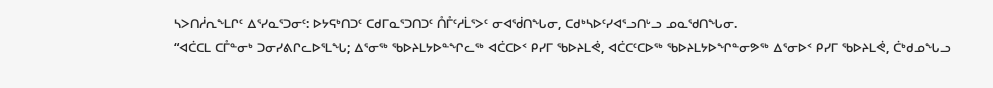ᓴᐳᑎᓲᕆᖕᒪᒋᑦ ᐃᕐᓯᓇᕐᑐᓂᑦ: ᐅᔭᕋᒃᑎᑐᑦ ᑕᑯᒥᓇᕐᑐᑎᑐᑦ ᑍᒤᑦᓱᒫᕐᐳᑦ ᓂᐊᖂᑎᖓᓂ, ᑕᑯᒃᓴᐅᑦᓯᐊᕐᓗᑎᒡᓗ ᓄᓇᖁᑎᖓᓂ.
“ᐊᑖᑕᒪ ᑕᒤᓐᓂᒃ ᑐᓂᓯᕕᒋᓚᐅᕐᒪᖓ; ᐃᕐᓂᖅ ᖃᐅᔨᒪᔭᐅᓐᖏᓚᖅ ᐊᑖᑕᐅᑉ ᑭᓯᒥ ᖃᐅᔨᒪᕚ, ᐊᑖᑕᑦᑕᐅᖅ ᖃᐅᔨᒪᔭᐅᖏᓐᓂᕗᖅ ᐃᕐᓂᐅᑉ ᑭᓯᒥ ᖃᐅᔨᒪᕚ, ᑖᒃᑯᓄᖓᓗ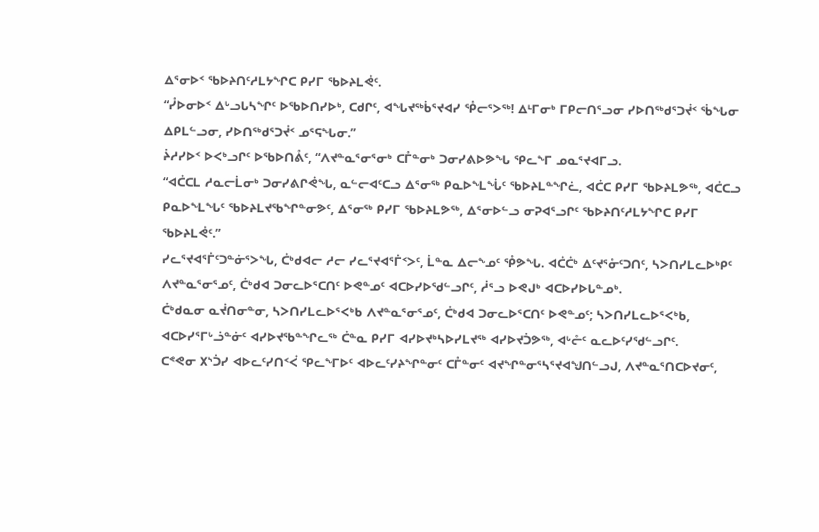ᐃᕐᓂᐅᑉ ᖃᐅᔨᑎᑦᓱᒪᔭᖏᑕ ᑭᓯᒥ ᖃᐅᔨᒪᕚᑦ.
“ᓮᐅᓂᐅᑉ ᐃᒡᓗᒐᓴᖏᑦ ᐅᖃᐅᑎᓯᐅᒃ, ᑕᑯᒋᑦ, ᐊᖓᔪᖅᑳᕐᔪᐊᓯ ᕾᓕᕐᐳᖅ! ᐃᒻᒥᓂᒃ ᒥᑭᓕᑎᕐᓗᓂ ᓯᐅᑎᖅᑯᕐᑐᔫᑉ ᖄᖓᓂ ᐃᑭᒪᓪᓗᓂ, ᓯᐅᑎᖅᑯᕐᑐᔫᑉ ᓄᕐᕋᖓᓂ.”
ᔩᓱᓯᐅᑉ ᐅᐸᒃᓗᒋᑦ ᐅᖃᐅᑎᕔᑦ, “ᐱᔪᓐᓇᕐᓂᕐᓂᒃ ᑕᒤᓐᓂᒃ ᑐᓂᓯᕕᐅᕗᖓ ᕿᓚᖕᒥ ᓄᓇᕐᔪᐊᒥᓗ.
“ᐊᑖᑕᒪ ᓱᓇᓕᒫᓂᒃ ᑐᓂᓯᕕᒋᕚᖓ, ᓇᓪᓕᐊᑦᑕᓗ ᐃᕐᓂᖅ ᑭᓇᐅᖕᒪᖔᑦ ᖃᐅᔨᒪᓐᖏᓛ, ᐊᑖᑕ ᑭᓯᒥ ᖃᐅᔨᒪᕗᖅ, ᐊᑖᑕᓗ ᑭᓇᐅᖕᒪᖓᑦ ᖃᐅᔨᒪᔪᖃᖏᓐᓂᕗᑦ, ᐃᕐᓂᖅ ᑭᓯᒥ ᖃᐅᔨᒪᕗᖅ, ᐃᕐᓂᐅᓪᓗ ᓂᕈᐊᕐᓗᒋᑦ ᖃᐅᔨᑎᑦᓱᒪᔭᖏᑕ ᑭᓯᒥ ᖃᐅᔨᒪᕚᑦ.”
ᓯᓚᕐᔪᐊᕐᒦᑦᑐᓐᓃᕐᐳᖓ, ᑖᒃᑯᐊᓕ ᓱᓕ ᓯᓚᕐᔪᐊᕐᒦᑉᐳᑦ, ᒫᓐᓇ ᐃᓕᖕᓄᑦ ᕾᕗᖓ. ᐊᑖᑖᒃ ᐃᑦᔪᕐᓁᑦᑐᑎᑦ, ᓴᐳᑎᓯᒪᓚᐅᒃᑭᑦ ᐱᔪᓐᓇᕐᓂᕐᓄᑦ, ᑖᒃᑯᐊ ᑐᓂᓚᐅᕐᑕᑎᑦ ᐅᕙᓐᓄᑦ ᐊᑕᐅᓯᐅᖁᓪᓗᒋᑦ, ᓲᕐᓗ ᐅᕙᒍᒃ ᐊᑕᐅᓯᐅᒐᓐᓄᒃ.
ᑖᒃᑯᓇᓂ ᓇᔫᑎᓂᓐᓂ, ᓴᐳᑎᓯᒪᓚᐅᕐᐸᒃᑲ ᐱᔪᓐᓇᕐᓂᕐᓄᑦ, ᑖᒃᑯᐊ ᑐᓂᓚᐅᕐᑕᑎᑦ ᐅᕙᓐᓄᑦ; ᓴᐳᑎᓯᒪᓚᐅᕐᐸᒃᑲ, ᐊᑕᐅᓯᕐᒥᒡᓘᓐᓃᑦ ᐊᓯᐅᔪᖃᓐᖏᓚᖅ ᑖᓐᓇ ᑭᓯᒥ ᐊᓯᐅᔪᒃᓴᐅᓯᒪᔪᖅ ᐊᓯᐅᔪᑑᕗᖅ, ᐊᒡᓔᑦ ᓇᓚᐅᑦᓯᖁᓪᓗᒋᑦ.
ᑕᕝᕙᓂ ᙭ᔅᑑᓯ ᐊᐅᓚᑦᓯᑎᑉᐹ ᕿᓚᖕᒥᐅᑦ ᐊᐅᓚᑦᓯᔨᖏᓐᓂᑦ ᑕᒤᓐᓂᑦ ᐊᔪᖏᓐᓂᕐᓴᕐᔪᐊᖑᑎᓪᓗᒍ, ᐱᔪᓐᓇᕐᑎᑕᐅᔪᓂᑦ,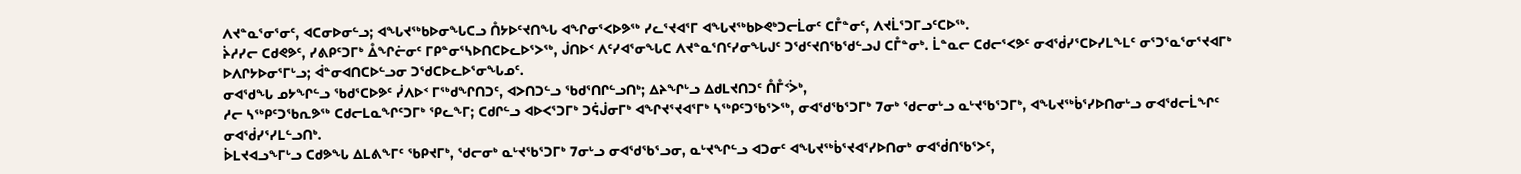ᐱᔪᓐᓇᕐᓂᕐᓂᑦ, ᐊᑕᓂᐅᓂᓪᓗ; ᐊᖓᔪᖅᑲᐅᓂᖓᑕᓗ ᑍᔭᐅᑦᔪᑎᖓ ᐊᖏᓂᕐᐸᐅᕗᖅ ᓯᓚᕐᔪᐊᕐᒥ ᐊᖓᔪᖅᑲᐅᕙᒃᑐᓕᒫᓂᑦ ᑕᒤᓐᓂᑦ, ᐱᔪᒫᕐᑐᒥᓗᑦᑕᐅᖅ.
ᔩᓱᓯᓕ ᑕᑯᕙᕗᑦ, ᓯᕕᑭᑦᑐᒥᒃ ᐂᖏᓖᓂᑦ ᒥᑭᓐᓂᕐᓴᐅᑎᑕᐅᓚᐅᕐᐳᖅ, ᒎᑎᐅᑉ ᐱᑦᓯᐊᕐᓂᖓᑕ ᐱᔪᓐᓇᕐᑎᑦᓯᓂᖓᒍᑦ ᑐᖁᑦᔪᑎᖃᖁᓪᓗᒍ ᑕᒤᓐᓂᒃ. ᒫᓐᓇᓕ ᑕᑯᓕᕐᐸᕗᑦ ᓂᐊᖂᓯᕐᑕᐅᓯᒪᖕᒪᑦ ᓂᕐᑐᕐᓇᕐᓂᕐᔪᐊᒥᒃ ᐅᐱᒋᔭᐅᓂᕐᒥᒡᓗ; ᐋᓐᓂᐊᑎᑕᐅᓪᓗᓂ ᑐᖁᑕᐅᓚᐅᕐᓂᖓᓄᑦ.
ᓂᐊᖁᖓ ᓄᔭᖏᓪᓗ ᖃᑯᕐᑕᐅᕗᑦ ᓰᐱᐅᑉ ᒥᖅᑯᖏᑎᑐᑦ, ᐊᐳᑎᑐᓪᓗ ᖃᑯᕐᑎᒋᓪᓗᑎᒃ; ᐃᔨᖏᒡᓗ ᐃᑯᒪᔪᑎᑐᑦ ᑍᒤᑉᐴᒃ,
ᓱᓕ ᓴᖅᑭᑦᑐᖃᕆᕗᖅ ᑕᑯᓕᒪᓇᖏᑦᑐᒥᒃ ᕿᓚᖕᒥ; ᑕᑯᒋᓪᓗ ᐊᐅᐸᕐᑐᒥᒃ ᑐᕌᒎᓂᒥᒃ ᐊᖏᔪᕐᔪᐊᕐᒥᒃ ᓴᖅᑭᑦᑐᖃᕐᐳᖅ, ᓂᐊᖁᖃᕐᑐᒥᒃ 7ᓂᒃ ᖁᓕᓂᒡᓗ ᓇᒡᔪᖃᕐᑐᒥᒃ, ᐊᖓᔪᖅᑳᕐᓯᐅᑎᓂᒡᓗ ᓂᐊᖁᓕᒫᖏᑦ ᓂᐊᖂᓯᕐᓯᒪᓪᓗᑎᒃ.
ᐆᒪᔪᐊᓗᖕᒥᒡᓗ ᑕᑯᕗᖓ ᐃᒪᕕᖕᒥᑦ ᖃᑭᔪᒥᒃ, ᖁᓕᓂᒃ ᓇᒡᔪᖃᕐᑐᒥᒃ 7ᓂᒡᓗ ᓂᐊᖁᖃᕐᓗᓂ, ᓇᒡᔪᖏᓪᓗ ᐊᑐᓂᑦ ᐊᖓᔪᖅᑳᕐᔪᐊᕐᓯᐅᑎᓂᒃ ᓂᐊᖂᑎᖃᕐᐳᑦ,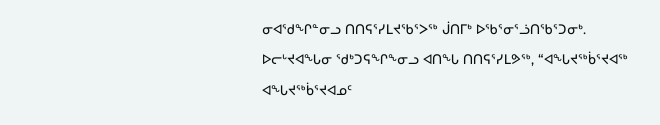ᓂᐊᖁᖏᓐᓂᓗ ᑎᑎᕋᕐᓯᒪᔪᖃᕐᐳᖅ ᒎᑎᒥᒃ ᐅᖃᕐᓂᕐᓘᑎᖃᕐᑐᓂᒃ.
ᐅᓕᒡᔪᐊᖓᓂ ᖁᒃᑐᕋᖏᖕᓂᓗ ᐊᑎᖓ ᑎᑎᕋᕐᓯᒪᕗᖅ, “ᐊᖓᔪᖅᑳᕐᔪᐊᖅ ᐊᖓᔪᖅᑳᕐᔪᐊᓄᑦ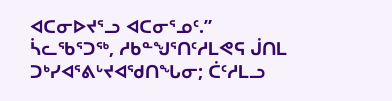ᐊᑕᓂᐅᔪᕐᓗ ᐊᑕᓂᕐᓄᑦ.”
ᓵᓚᖃᕐᑐᖅ, ᓱᑲᓐᖑᕐᑎᑦᓱᒪᕙᕋ ᒎᑎᒪ ᑐᒃᓯᐊᕐᕕᒡᔪᐊᖁᑎᖓᓂ; ᑖᑦᓱᒪᓗ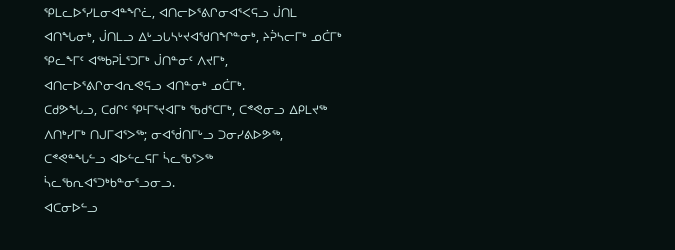ᕿᒪᓚᐅᕐᓯᒪᓂᐊᓐᖏᓛ, ᐊᑎᓕᐅᕐᕕᒋᓂᐊᕐᐸᕋᓗ ᒎᑎᒪ ᐊᑎᖓᓂᒃ, ᒎᑎᒪᓗ ᐃᒡᓗᒐᓴᒡᔪᐊᖁᑎᖏᓐᓂᒃ, ᔨᕉᓴᓕᒥᒃ ᓄᑖᒥᒃ ᕿᓚᖕᒥᑦ ᐊᖅᑲᕈᒫᕐᑐᒥᒃ ᒎᑎᓐᓂᑦ ᐱᔪᒥᒃ, ᐊᑎᓕᐅᕐᕕᒋᓂᐊᕆᕙᕋᓗ ᐊᑎᓐᓂᒃ ᓄᑖᒥᒃ.
ᑕᑯᕗᖓᓗ, ᑕᑯᒋᑦ ᕿᒻᒥᕐᔪᐊᒥᒃ ᖃᑯᕐᑕᒥᒃ, ᑕᕝᕙᓂᓗ ᐃᑭᒪᔪᖅ ᐱᑎᒃᓯᒥᒃ ᑎᒍᒥᐊᕐᐳᖅ; ᓂᐊᖂᑎᒥᒡᓗ ᑐᓂᓯᕕᐅᕗᖅ, ᑕᕝᕙᓐᖓᓪᓗ ᐊᐅᓪᓚᕋᒥ ᓵᓚᖃᕐᐳᖅ ᓵᓚᖃᕆᐊᕐᑐᒃᑲᓐᓂᕐᓗᓂᓗ.
ᐊᑕᓂᐅᓪᓗ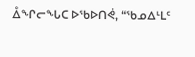ᐂᖏᓕᖓᑕ ᐅᖃᐅᑎᕚ, “ᖃᓄᐃᒻᒪᑦ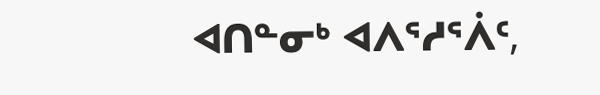ᐊᑎᓐᓂᒃ ᐊᐱᕐᓱᕐᐲᑦ,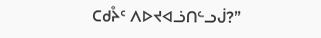ᑕᑯᔧᑦ ᐱᐅᔪᐊᓘᑎᓪᓗᒎ?”